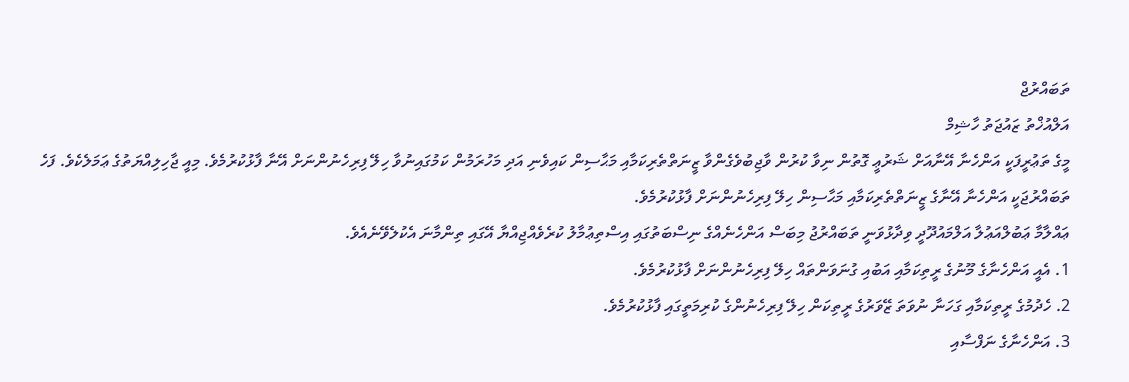ތަބައްރުޖް
އަލްއުޚްތު ޒައުޖަތު ހާޝިމް
މީގެ ތަޢުރީފަކީ އަންހެނާ އޭނާއަށް ޝަރުޢީ ގޮތުން ނިވާ ކުރުން ވާޖިބުވެގެންވާ ޒީނަތްތެރިކަމާއި މަޙާސިން ކައިވެނި އަދި މަހުރަމުން ކަމުގައިނުވާ ހިލޭ ފިރިހެނުންނަށް އޭނާ ފާޅުކުރުމެވެ. މިއީ ޖާހިލިއްޔަތުގެ ޢަމަލެކެވެ. ފަހެ ތަބައްރުޖަކީ އަންހެނާ އޭނާގެ ޒީނަތްތެރިކަމާއި މަޙާސިން ހިލޭ ފިރިހެނުންނަށް ފާޅުކުރުމެވެ.
ޢައްލާމާ ޢަބުލްއަޢުލާ އަލްމައުދޫދީ ވިދާޅުވަނީ ތަބައްރުޖު މިބަސް އަންހެނެއްގެ ނިސްބަތުގައި އިސްތިޢުމާލު ކުރެވެއްޖިއްޔާ އޭގައި ތިންމާނަ އެކުލެވޭނެއެވެ.
1. އެއީ އަންހެނާގެ މޫނުގެ ރީތިކަމާއި އަބުއި ގުނަވަންތައް ހިލޭ ފިރިހެނުންނަށް ފާޅުކުރުމެވެ.
2. ހެދުމުގެ ރީތިކަމާއި ގަހަނާ ނުވަތަ ޒޭވަރުގެ ރީތިކަން ހިލޭ ފިރިހެނުންގެ ކުރިމަތީގައި ފާޅުކުރުމެވެ.
3. އަންހެނާގެ ނަފްސާއި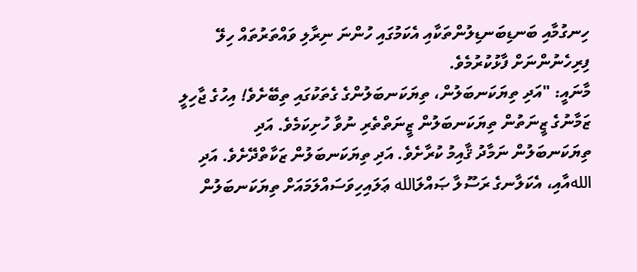ހިނގުމާއި ބަނޑިބަނޑިލުންތަކާއި އެކަމުގައި ހުންނަ ނިރާލި ވައްތަރުތައް ހިލޭ ފިރިހެނުންނަށް ފާޅުކުރުމެވެ.
މާނައީ: "އަދި ތިޔަކަނބަލުން، ތިޔަކަނބަލުންގެ ގެތަކުގައި ތިބޭށެވެ! އިހުގެ ޖާހިލީ ޒަމާނުގެ ޒީނަތުން ތިޔަކަނބަލުން ޒީނަތްތެރި ނުވާ ހުށިކަމެވެ. އަދި ތިޔަކަނބަލުން ނަމާދު ޤާއިމު ކުރާށެވެ. އަދި ތިޔަކަނބަލުން ޒަކާތްދޭށެވެ. އަދި اللهއާއި، އެކަލާނގެ ރަސޫލާ ޞައްލަالله ޢަލައިހިވަސައްލަމައަށް ތިޔަކަނބަލުން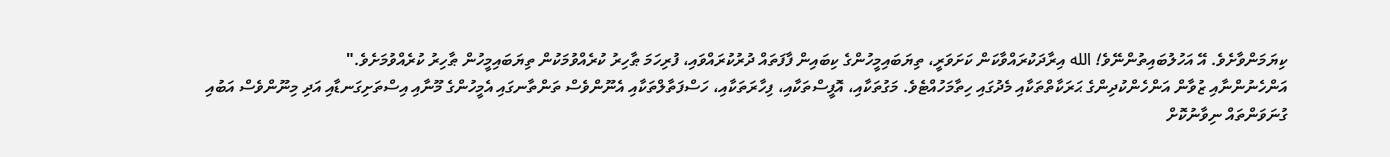ކިޔަމަންވާށެވެ. އޭ އަހުލުބައިތުންނޭވެ! الله އިރާދަކުރައްވާކަން ކަށަވަރީ، ތިޔަބައިމީހުންގެ ކިބައިން ފާފަތައް ދުރުކުރައްވައި، ފުރިހަމަ ޠާހިރު ކުރެއްވުމަކުން ތިޔަބައިމީހުން ޠާހިރު ކުރެއްވުމަށެވެ."
އަންހެނުންނާއި ޒުވާން އަންހެންކުދިންގެ ޙަރަކާތްތަކާއި މެދުގައި ހިތާމަހުއްޓެވެ. މަގުތަކާއި، އޮފީސްތަކާއި، ފިހާރަތަކާއި، ހަސްފަތާލްތަކާއި އެނޫންވެސް ތަންތާނގައި އެމީހުންގެ މޫނާއި އިސްތަށިގަނޑާއި އަދި މިނޫންވެސް އަބުއި ގުނަވަންތައް ނިވާނުކޮށް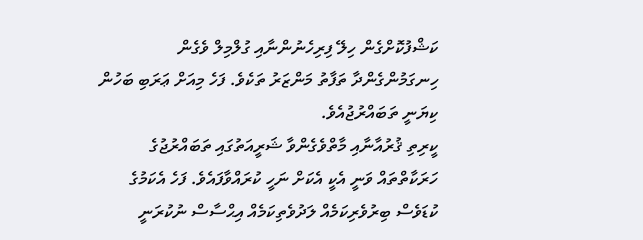ކަޝްފުކޮށްގެން ހިލޭ ފިރިހެނުންނާއި ގުލްމިލް ވެގެން ހިނގަމުންގެންދާ ތަފާތު މަންޒަރު ތަކެވެ. ފަހެ މިއަށް ޢަރަބި ބަހުން ކިޔަނީ ތަބައްރުޖުއެވެ.
ކީރިތި ޤުރުއާނާއި މާތްވެގެންވާ ޝަރީއަތުގައި ތަބައްރުޖުގެ ހަރަކާތްތައް ވަނީ އެކީ އެކަށް ނަހީ ކުރައްވާފައެވެ. ފަހެ އެކަމުގެ ކުޑަވެސް ބިރުވެރިކަމެއް ލަދުވެތިކަމެއް އިޙްސާސް ނުކުރަނީ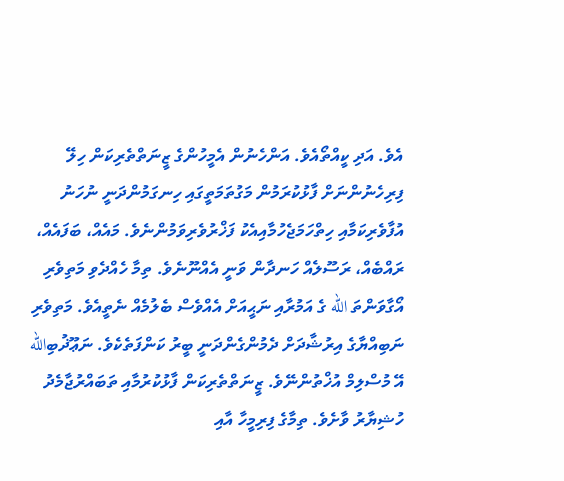އެވެ. އަދި ކީއްތޯއެވެ. އަންހެނުން އެމީހުންގެ ޒީނަތްތެރިކަން ހިލޭ ފިރިހެނުންނަށް ފާޅުކުރަމުން މަގުތަމަތީގައި ހިނގަމުންދަނީ ނުހަނު އުފާވެރިކަމާއި ހިތްހަމަޖެހުމާއިއެކު ފަޚްރުވެރިވަމުންނެވެ. މައެއް، ބަފައެއް، ރައްބެއް، ރަސޫލެއް ހަނދާން ވަނީ އެއްނޫނެވެ. ތިމާ ހެއްދެވި މަތިވެރި އޯގާވަންތަ الله ގެ އަމުރާއި ނަޙީއަށް އެއްވެސް ބެލުމެއް ނެތީއެވެ. މަތިވެރި ނަބިއްޔާގެ އިރުޝާދަށް ދެމުންގެންދަނީ ބީރު ކަންފަތެކެވެ. ނަޢޫޛުބިالله
އޭ މުސްލިމް އުޚްތުންނޭވެ. ޒީނަތްތެރިކަން ފާޅުކުރުމާއި ތަބައްރުޖާމެދު ހުޝިޔާރު ވާށެވެ. ތިމާގެ ފިރިމީހާ އާއި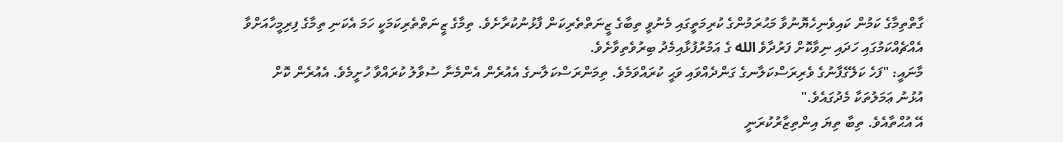ގާތްތިމާގެ ކަމުން ކައިވެނިހެޔޮނުވާ މަޙުރަމުންގެ ކުރިމަތީގައި މެނުވީ ތިބާގެ ޒީނަތްތެރިކަން ފާޅުނުކުރާށެވެ. ތިމާގެ ޒީނަތްތެރިކަމަކީ ހަމަ އެކަނި ތިމާގެ ފިރިމީހާއަށްވާ އެއްޗެއްކަމުގައި ހަދައި ނިވާކޮށް ފަރުދާވެ الله ގެ އަމުރުފުޅާއިމެދު ބިރުވެތިވާށެވެ.
މާނައީ: "ފަހެ ކަލޭގެފާނުގެ ވެރިރަސްކަލާނގެ ގަންދެއްވައި ވަޙީ ކުރައްވަމެވެ. ތިމަންރަސްކަލާނގެ އެއުރެން އެންމެނާ ސުވާލު ކުރައްވާ ހުށީމެވެ. އެއުރެން ކޮށް
އުޅުނު ޢަމަލުތަކާ މެދުގައެވެ."
އޭ އުޙްތާއެވެ. ތިބާ ތިޔަ އިންތިޒާރުކުރަނީ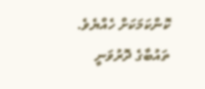ކޮންކަމަކަށް ހެއްޔެވެ. ތައުބާގެ ދޮރުވަނީ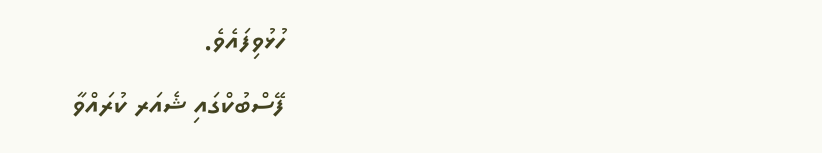ހުޅުވިފައެވެ.
ފޭސްބުކްގައި ޝެއަރ ކުރައްވާ